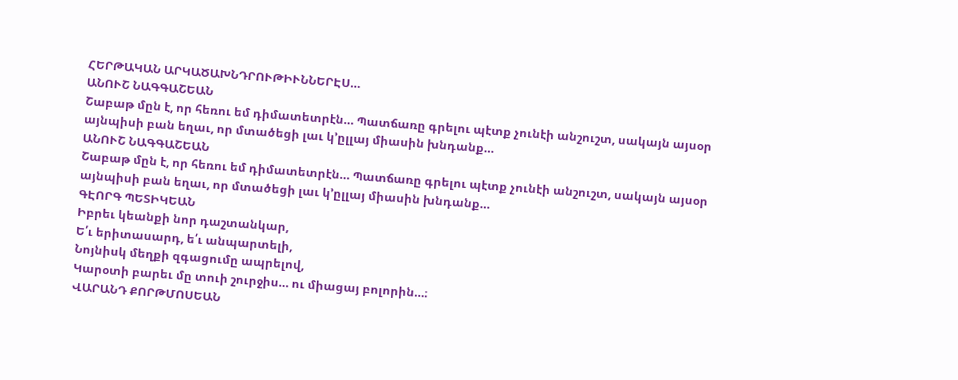ՀԵՐԹԱԿԱՆ ԱՐԿԱԾԱԽՆԴՐՈՒԹԻՒՆՆԵՐԷՍ…
ԱՆՈՒՇ ՆԱԳԳԱՇԵԱՆ
Շաբաթ մըն է, որ հեռու եմ դիմատետրէն… Պատճառը գրելու պէտք չունէի անշուշտ, սակայն այսօր այնպիսի բան եղաւ, որ մտածեցի լաւ կ՚ըլլայ միասին խնդանք…
ԱՆՈՒՇ ՆԱԳԳԱՇԵԱՆ
Շաբաթ մըն է, որ հեռու եմ դիմատետրէն… Պատճառը գրելու պէտք չունէի անշուշտ, սակայն այսօր այնպիսի բան եղաւ, որ մտածեցի լաւ կ՚ըլլայ միասին խնդանք…
ԳԷՈՐԳ ՊԵՏԻԿԵԱՆ
Իբրեւ կեանքի նոր դաշտանկար,
Ե՛ւ երիտասարդ, ե՛ւ անպարտելի,
Նոյնիսկ մեղքի զգացումը ապրելով,
Կարօտի բարեւ մը տուի շուրջիս… ու միացայ բոլորին…։
ՎԱՐԱՆԴ ՔՈՐԹՄՈՍԵԱՆ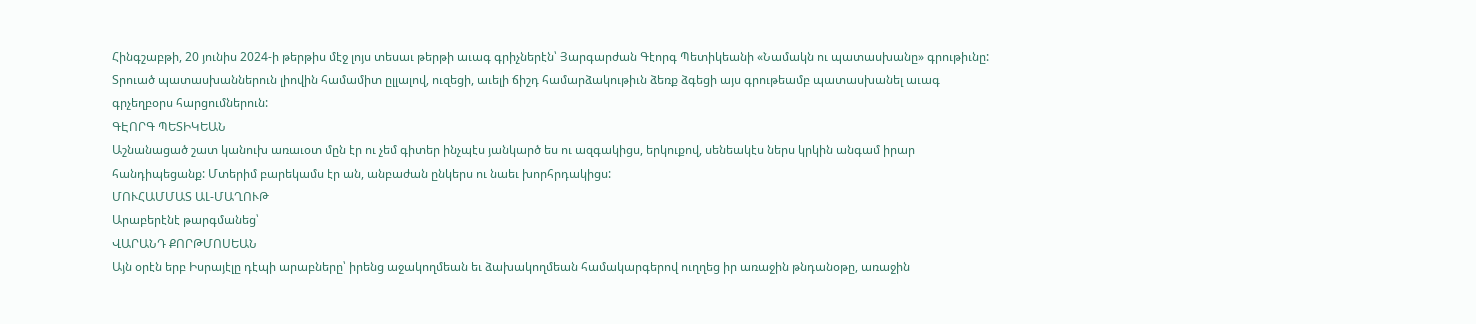Հինգշաբթի, 20 յունիս 2024-ի թերթիս մէջ լոյս տեսաւ թերթի աւագ գրիչներէն՝ Յարգարժան Գէորգ Պետիկեանի «Նամակն ու պատասխանը» գրութիւնը: Տրուած պատասխաններուն լիովին համամիտ ըլլալով, ուզեցի, աւելի ճիշդ համարձակութիւն ձեռք ձգեցի այս գրութեամբ պատասխանել աւագ գրչեղբօրս հարցումներուն:
ԳԷՈՐԳ ՊԵՏԻԿԵԱՆ
Աշնանացած շատ կանուխ առաւօտ մըն էր ու չեմ գիտեր ինչպէս յանկարծ ես ու ազգակիցս, երկուքով, սենեակէս ներս կրկին անգամ իրար հանդիպեցանք: Մտերիմ բարեկամս էր ան, անբաժան ընկերս ու նաեւ խորհրդակիցս:
ՄՈՒՀԱՄՄԱՏ ԱԼ-ՄԱՂՈՒԹ
Արաբերէնէ թարգմանեց՝
ՎԱՐԱՆԴ ՔՈՐԹՄՈՍԵԱՆ
Այն օրէն երբ Իսրայէլը դէպի արաբները՝ իրենց աջակողմեան եւ ձախակողմեան համակարգերով ուղղեց իր առաջին թնդանօթը, առաջին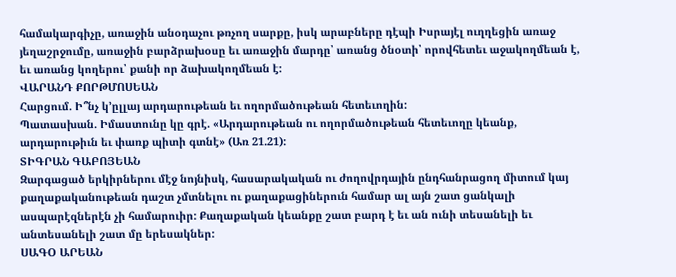համակարգիչը, առաջին անօդաչու թռչող սարքը, իսկ արաբները դէպի Իսրայէլ ուղղեցին առաջ յեղաշրջումը, առաջին բարձրախօսը եւ առաջին մարդը՝ առանց ծնօտի՝ որովհետեւ աջակողմեան է, եւ առանց կողերու՝ քանի որ ձախակողմեան է:
ՎԱՐԱՆԴ ՔՈՐԹՄՈՍԵԱՆ
Հարցում. Ի՞նչ կ՚ըլլայ արդարութեան եւ ողորմածութեան հետեւողին:
Պատասխան. Իմաստունը կը գրէ. «Արդարութեան ու ողորմածութեան հետեւողը կեանք, արդարութիւն եւ փառք պիտի գտնէ» (Առ 21.21):
ՏԻԳՐԱՆ ԳԱԲՈՅԵԱՆ
Զարգացած երկիրներու մէջ նոյնիսկ, հասարակական ու ժողովրդային ընդհանրացող միտում կայ քաղաքականութեան դաշտ չմտնելու ու քաղաքացիներուն համար ալ այն շատ ցանկալի ասպարէզներէն չի համարուիր: Քաղաքական կեանքը շատ բարդ է եւ ան ունի տեսանելի եւ անտեսանելի շատ մը երեսակներ:
ՍԱԳՕ ԱՐԵԱՆ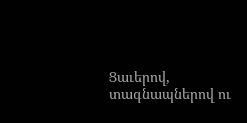Ցաւերով, տագնապներով ու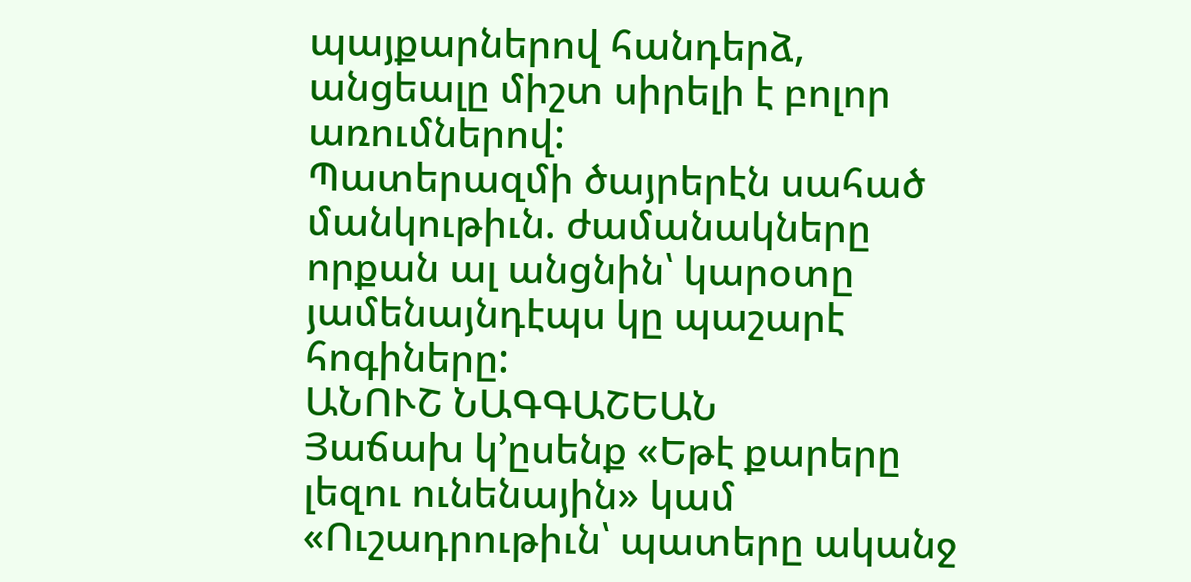պայքարներով հանդերձ, անցեալը միշտ սիրելի է բոլոր առումներով:
Պատերազմի ծայրերէն սահած մանկութիւն. ժամանակները որքան ալ անցնին՝ կարօտը յամենայնդէպս կը պաշարէ հոգիները:
ԱՆՈՒՇ ՆԱԳԳԱՇԵԱՆ
Յաճախ կ՚ըսենք «Եթէ քարերը լեզու ունենային» կամ «Ուշադրութիւն՝ պատերը ականջ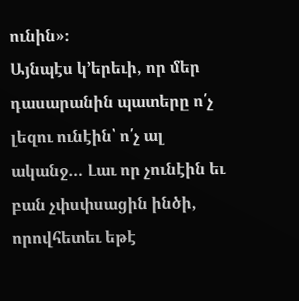ունին»։
Այնպէս կ՚երեւի, որ մեր դասարանին պատերը ո՛չ լեզու ունէին՝ ո՛չ ալ ականջ… Լաւ որ չունէին եւ բան չփսփսացին ինծի, որովհետեւ եթէ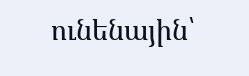ունենային՝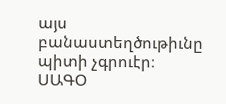այս բանաստեղծութիւնը պիտի չգրուէր։
ՍԱԳՕ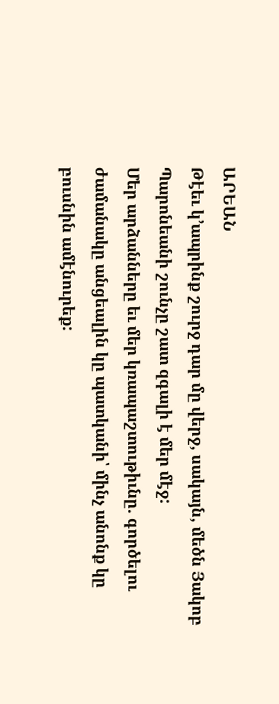ԱՐԵԱՆ
Թէեւ կ՚ապրինք շուրջ դար մը վերջ, սակայն, մեծն Յակոբ Պարոնեանի շունչը շատ զգալի է մեր մէջ:
Մեր արձանները եւ մեր կռապաշտութիւնը. գործելու ժամանակը անցեալին կը պատկանի՝ մինչ անոնք կը բուսնին ամէնուրեք: